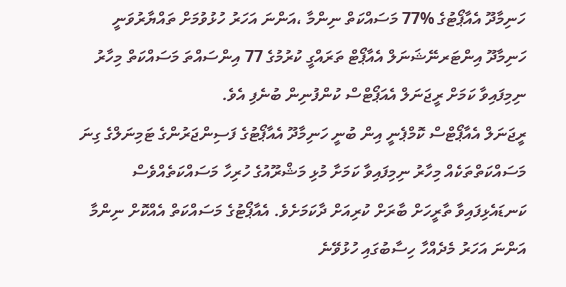ހަނިމާދޫ އެއާޕޯޓުގެ %77 މަސައްކަތް ނިންމާ ،އަންނަ އަހަރު ހުޅުވުމަށް ތައްޔާރުވަނީ
ހަނިމާދޫ އިންޓަރނޭޝަނަލް އެއާޕޯޓް ތަރައްގީ ކުރުމުގެ 77 އިންސައްތަ މަސައްކަތް މިހާރު ނިމިފައިވާ ކަމަށް ރީޖަނަލް އެއަޕޯޓްސް ކުންފުނިން ބުނެފި އެވެ.
ރީޖަނަލް އެއާޕޯޓްސް ކޮމްޕެނީ އިން ބުނީ ހަނިމާދޫ އެއާޕޯޓުގެ ފަސިންޖަރުންގެ ޓަމިނަލްގެ ގިނަ މަސައްކަތްތަކެއް މިހާރު ނިމިފައިވާ ކަމަށާ މުޅި މަޝްރޫއުގެ ހުރިހާ މަސައްކަތެއްވެސް ކަނޑައެޅިފައިވާ ތާރީހަށް ބާރަށް ކުރިއަށް ދާކަމަށެވެ. އެއާޕޯޓުގެ މަސައްކަތް އެއްކޮށް ނިންމާ އަންނަ އަހަރު މެދެއްހާ ހިސާބުގައި ހުޅުވޭނެ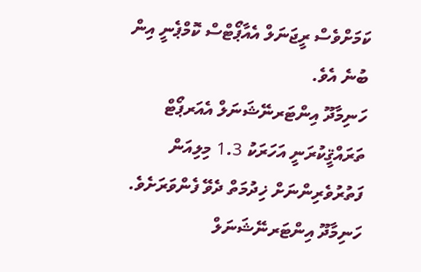ކަމަށްވެސް ރީޖަނަލް އެއާޕޯޓްސް ކޮމްޕެނީ އިން ބުނެ އެވެ.
ހަނިމާދޫ އިންޓަރނޭޝަނަލް އެއަރޕޯޓް ތަރައްޤީކުރަނީ އަހަރަކު 1.3 މިލިއަން ފަތުރުވެރިންނަށް ޚިދުމަތް ދެވޭ ފެންވަރަށެވެ.
ހަނިމާދޫ އިންޓަރނޭޝަނަލް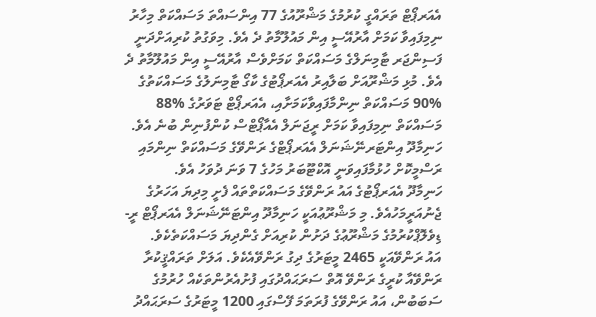އެއަރޕޯޓް ތަރައްގީ ކުރުމުގެ މަޝްރޫއުގެ 77 އިންސައްތަ މަސައްކަތް މިހާރު ނިމިފައިވާ ކަމަށް އާރުއޭސީ އިން މައުލޫމާތު ދެ އެވެ. މިވަގުތު ކުރިއަށްދަނީ ފަސިންޖަރ ޓާމިނަލްގެ މަސައްކަތް ކަމަށްވެސް އާރުއޭސީ އިން މައުލޫމާތު ދެ އެވެ. މުޅި މަޝްރޫއަށް ބަލާއިރު އެއަރޕޯޓުގެ ކާގޯ ޓާމިނަލުގެ މަސައްކަތުގެ %90 މަސައްކަތް ނިންމާފައިވާކަމަށާއި، އެއަރޕޯޓް ޓަވަރުގެ %88 މަސައްކަތް ނިމިފައިވާ ކަމަށް ރީޖަނަލް އެއާޕޯޓްސް ކުންފުނިން ބުނެ އެވެ.
ހަނިމާދޫ އިންޓަރނޭޝަނަލް އެއަރޕޯޓްގެ ރަންވޭގެ މަސައްކަތް ނިންމައި ރަސްމީކޮށް ހުޅުމާފައިވަނީ އޮކްޓޫބަރު މަހުގެ 7 ވަނަ ދުވަހު އެވެ.
ހަނިމާދޫ އެއަރޕޯޓުގެ އައު ރަންވޭގެ މަސައްކަތްތައް ފެށީ މިދިޔަ އަހަރުގެ ޖެނުއަރީމަހުއެވެ. މި މަޝްރޫޢުއަކީ ހަނިމާދޫ އިންޓަނޭޝަނަލް އެއަރޕޯޓް ރީ-ޑިވެލޮޕްކުރުމުގެ މަޝްރޫޢުގެ ދަށުން ކުރިއަށް ގެންދިޔަ މަސައްކަތެކެވެ.
އައު ރަންވޭއަކީ 2465 މީޓަރުގެ ދިގު ރަންވޭއެކެވެ. އަލަށް ތަރައްޤީކުރާ ރަންވޭއާ ކުރީގެ ރަންވޭ އޮތް ސަރަޙައްދުގައި ފުށުއެރުންތަކެއް ހުރުމުގެ ސަބަބުން، އައު ރަންވޭގެ ފުރަތަމަ ފޭސްގައި 1200 މީޓަރުގެ ސަރަޙައްދު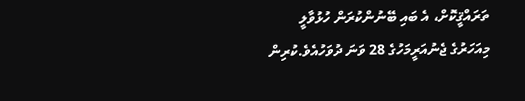ތަރައްޤީކޮށް، އެ ބައި ބޭނުންކުރަން ހުޅުވާލީ މިއަހަރުގެ ޖެނުއަރީމަހުގެ 28 ވަނަ ދުވަހުއެވެ.ކުރިން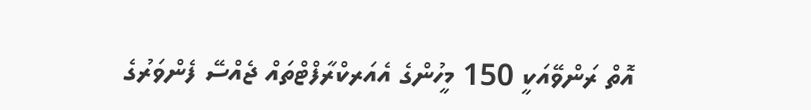އޮތް ރަންވޭއަކީ 150 މީހުންގެ އެއަރކްރާފްޓްތައް ޖެއްސޭ ފެންވަރުގެ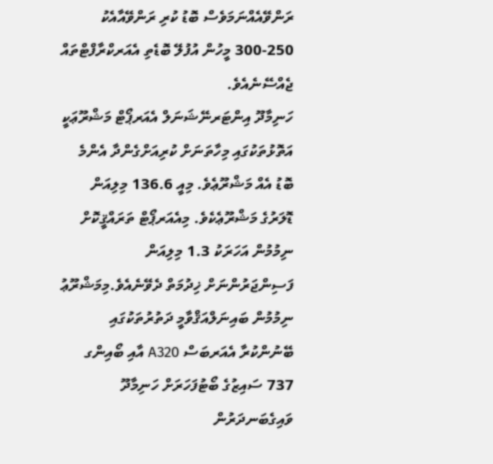ރަންވޭއެއްނަމަވެސް ބޮޑު ކުރި ރަންވޭއާއެކު 250-300 މީހުން އުފުލޭ ބޮޑެތި އެއަރކްރާފްޓްތައް ޖެއްސޭނެއެވެ.
ހަނިމާދޫ އިންޓަރނޭޝަނަލް އެއަރޕޯޓް މަޝްރޫޢަކީ އަތޮޅުތަކުގައި މިހާތަނަށް ކުރިއަށްގެންދާ އެންމެ ބޮޑު އެއް މަޝްރޫޢެވެ. މިއީ 136.6 މިލިއަން ޑޮލަރުގެ މަޝްރޫޢެކެވެ. މިއެއަރޕޯޓް ތަރައްޤީކޮށް ނިމުމުން އަހަރަކު 1.3 މިލިއަން ފަސިންޖަރުންނަށް ޚިދުމަތް ދެވޭނެއެވެ.މިމަޝްރޫޢު ނިމުމުން ބައިނަލްއަޤްވާމީ ދަތުރުތަކުގައި ބޭނުންކުރާ އެއަރބަސް A320 އާއި ބޯއިންގ 737 ސައިޒުގެ ބޯޓުފަހަރަށް ހަނިމާދޫ ވައިގެބަނދަރުން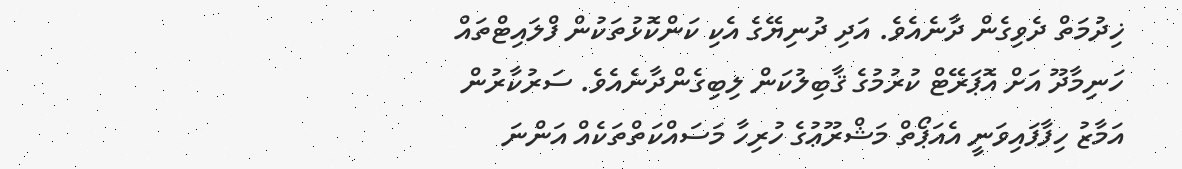ޚިދުމަތް ދެވިގެން ދާނެއެވެ. އަދި ދުނިޔޭގެ އެކި ކަންކޮޅުތަކުން ފްލައިޓްތައް ހަނިމާދޫ އަށް އޮޕަރޭޓް ކުރުމުގެ ޤާބިލުކަން ލިބިގެންދާނެއެވެ. ސަރުކާރުން އަމާޒު ހިފާފައިވަނީ އެއަޕޯތް މަޝްރޫޢުގެ ހުރިހާ މަސައްކަތްތަކެއް އަންނަ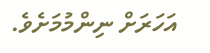އަހަރަށް ނިންމުމަށެވެ.